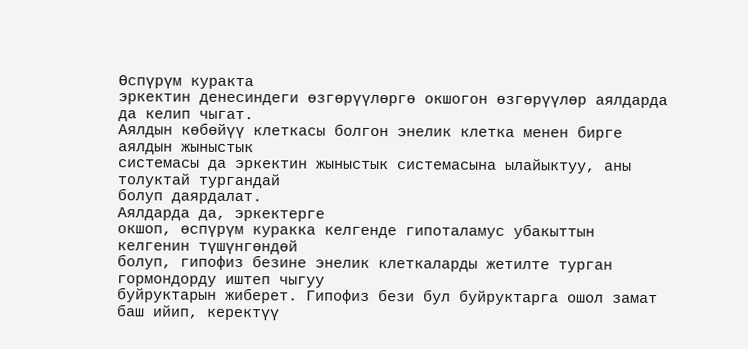Өспүрүм куракта
эркектин денесиндеги өзгөрүүлөргө окшогон өзгөрүүлөр аялдарда да келип чыгат.
Аялдын көбөйүү клеткасы болгон энелик клетка менен бирге аялдын жыныстык
системасы да эркектин жыныстык системасына ылайыктуу, аны толуктай тургандай
болуп даярдалат.
Аялдарда да, эркектерге
окшоп, өспүрүм куракка келгенде гипоталамус убакыттын келгенин түшүнгөндөй
болуп, гипофиз безине энелик клеткаларды жетилте турган гормондорду иштеп чыгуу
буйруктарын жиберет. Гипофиз бези бул буйруктарга ошол замат баш ийип, керектүү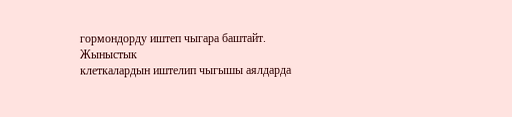гормондорду иштеп чыгара баштайт.
Жыныстык
клеткалардын иштелип чыгышы аялдарда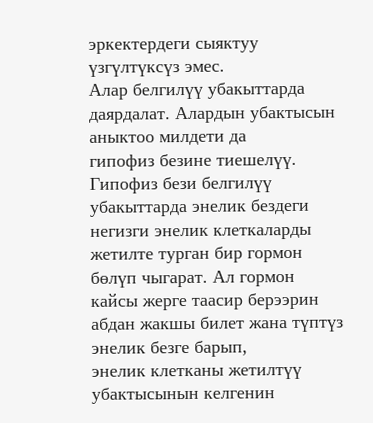эркектердеги сыяктуу үзгүлтүксүз эмес.
Алар белгилүү убакыттарда даярдалат. Алардын убактысын аныктоо милдети да
гипофиз безине тиешелүү. Гипофиз бези белгилүү убакыттарда энелик бездеги
негизги энелик клеткаларды жетилте турган бир гормон бөлүп чыгарат. Ал гормон
кайсы жерге таасир берээрин абдан жакшы билет жана түптүз энелик безге барып,
энелик клетканы жетилтүү убактысынын келгенин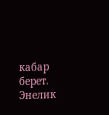кабар берет. Энелик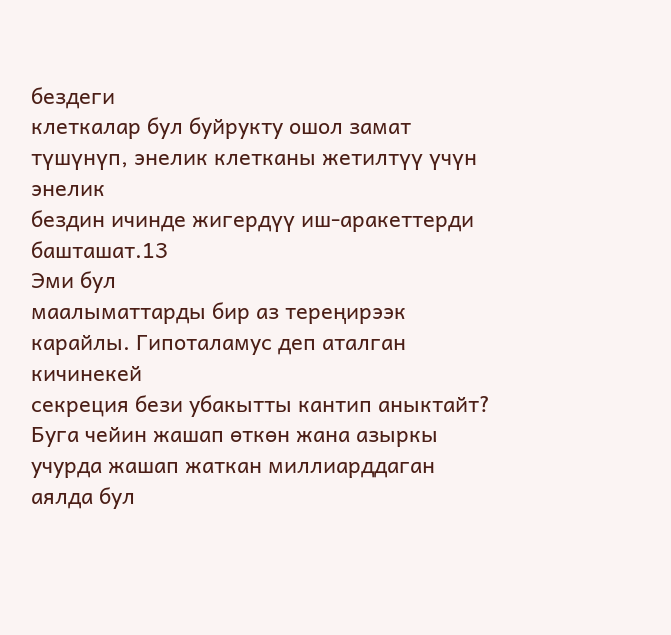бездеги
клеткалар бул буйрукту ошол замат түшүнүп, энелик клетканы жетилтүү үчүн энелик
бездин ичинде жигердүү иш-аракеттерди башташат.13
Эми бул
маалыматтарды бир аз тереңирээк карайлы. Гипоталамус деп аталган кичинекей
секреция бези убакытты кантип аныктайт? Буга чейин жашап өткөн жана азыркы
учурда жашап жаткан миллиарддаган аялда бул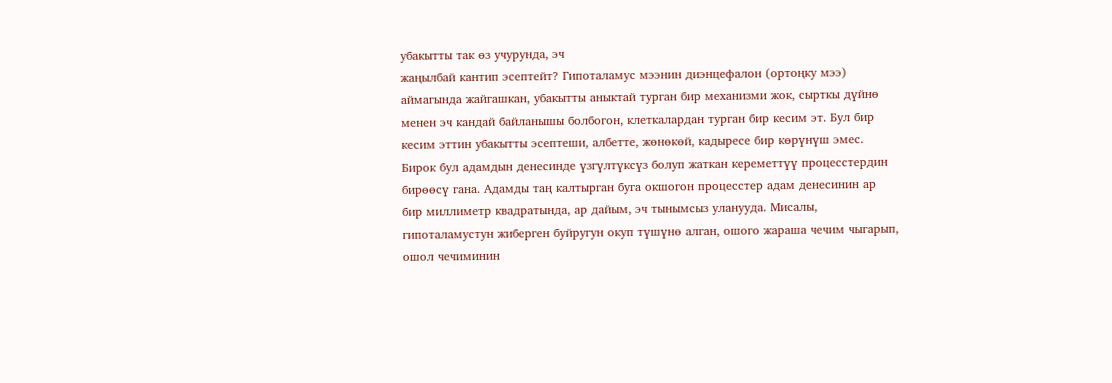убакытты так өз учурунда, эч
жаңылбай кантип эсептейт? Гипоталамус мээнин диэнцефалон (ортоңку мээ)
аймагында жайгашкан, убакытты аныктай турган бир механизми жок, сырткы дүйнө
менен эч кандай байланышы болбогон, клеткалардан турган бир кесим эт. Бул бир
кесим эттин убакытты эсептеши, албетте, жөнөкөй, кадыресе бир көрүнүш эмес.
Бирок бул адамдын денесинде үзгүлтүксүз болуп жаткан кереметтүү процесстердин
бирөөсү гана. Адамды таң калтырган буга окшогон процесстер адам денесинин ар
бир миллиметр квадратында, ар дайым, эч тынымсыз уланууда. Мисалы,
гипоталамустун жиберген буйругун окуп түшүнө алган, ошого жараша чечим чыгарып,
ошол чечиминин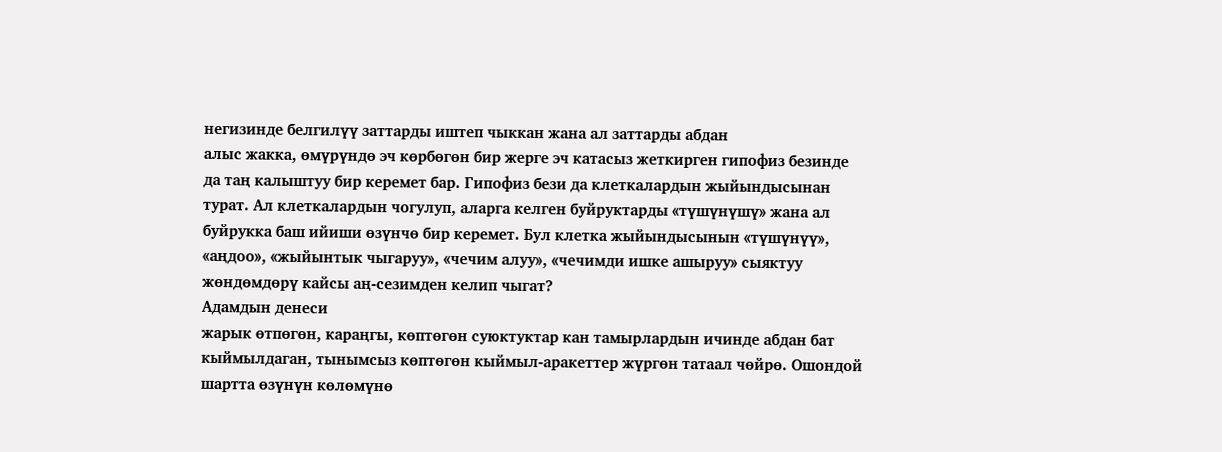негизинде белгилүү заттарды иштеп чыккан жана ал заттарды абдан
алыс жакка, өмүрүндө эч көрбөгөн бир жерге эч катасыз жеткирген гипофиз безинде
да таң калыштуу бир керемет бар. Гипофиз бези да клеткалардын жыйындысынан
турат. Ал клеткалардын чогулуп, аларга келген буйруктарды «түшүнүшү» жана ал
буйрукка баш ийиши өзүнчө бир керемет. Бул клетка жыйындысынын «түшүнүү»,
«аңдоо», «жыйынтык чыгаруу», «чечим алуу», «чечимди ишке ашыруу» сыяктуу
жөндөмдөрү кайсы аң-сезимден келип чыгат?
Адамдын денеси
жарык өтпөгөн, караңгы, көптөгөн суюктуктар кан тамырлардын ичинде абдан бат
кыймылдаган, тынымсыз көптөгөн кыймыл-аракеттер жүргөн татаал чөйрө. Ошондой
шартта өзүнүн көлөмүнө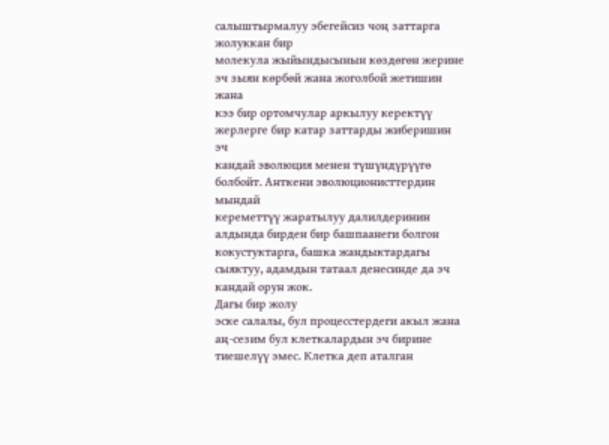салыштырмалуу эбегейсиз чоң заттарга жолуккан бир
молекула жыйындысынын көздөгөн жерине эч зыян көрбөй жана жоголбой жетишин жана
кээ бир ортомчулар аркылуу керектүү жерлерге бир катар заттарды жиберишин эч
кандай эволюция менен түшүндүрүүгө болбойт. Анткени эволюционисттердин мындай
кереметтүү жаратылуу далилдеринин алдында бирден бир башпаанеги болгон
кокустуктарга, башка жандыктардагы сыяктуу, адамдын татаал денесинде да эч
кандай орун жок.
Дагы бир жолу
эске салалы, бул процесстердеги акыл жана аң-сезим бул клеткалардын эч бирине
тиешелүү эмес. Клетка деп аталган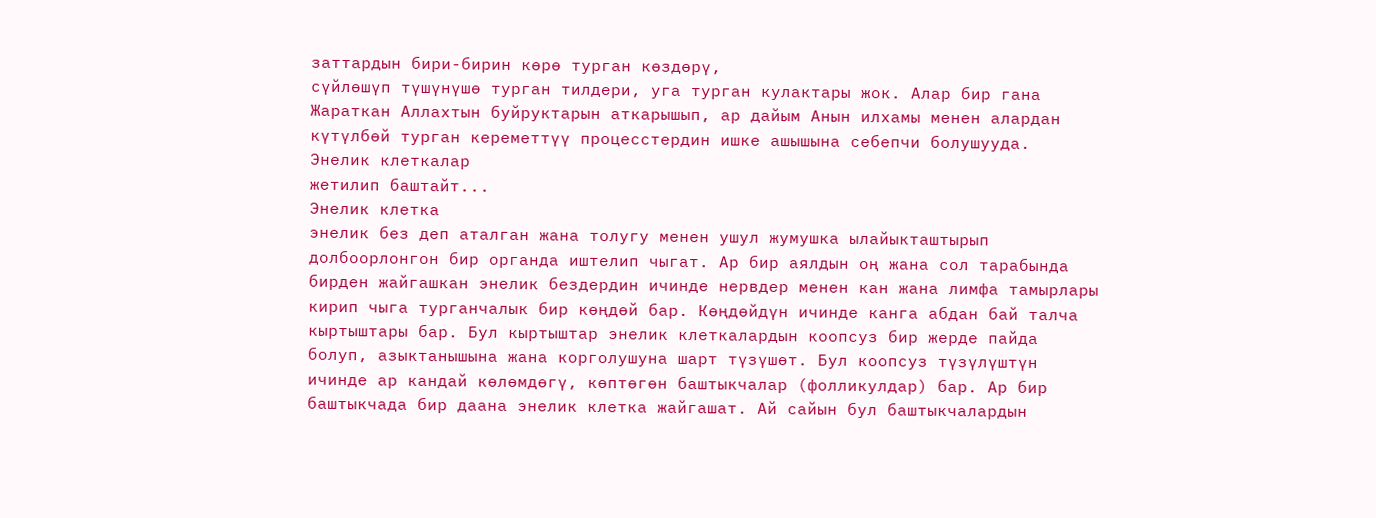заттардын бири-бирин көрө турган көздөрү,
сүйлөшүп түшүнүшө турган тилдери, уга турган кулактары жок. Алар бир гана
Жараткан Аллахтын буйруктарын аткарышып, ар дайым Анын илхамы менен алардан
күтүлбөй турган кереметтүү процесстердин ишке ашышына себепчи болушууда.
Энелик клеткалар
жетилип баштайт...
Энелик клетка
энелик без деп аталган жана толугу менен ушул жумушка ылайыкташтырып
долбоорлонгон бир органда иштелип чыгат. Ар бир аялдын оң жана сол тарабында
бирден жайгашкан энелик бездердин ичинде нервдер менен кан жана лимфа тамырлары
кирип чыга турганчалык бир көңдөй бар. Көңдөйдүн ичинде канга абдан бай талча
кыртыштары бар. Бул кыртыштар энелик клеткалардын коопсуз бир жерде пайда
болуп, азыктанышына жана корголушуна шарт түзүшөт. Бул коопсуз түзүлүштүн
ичинде ар кандай көлөмдөгү, көптөгөн баштыкчалар (фолликулдар) бар. Ар бир
баштыкчада бир даана энелик клетка жайгашат. Ай сайын бул баштыкчалардын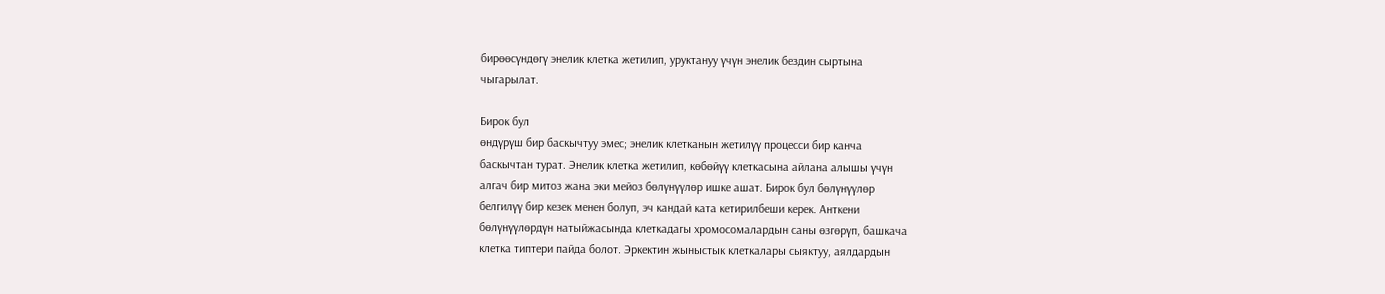бирөөсүндөгү энелик клетка жетилип, уруктануу үчүн энелик бездин сыртына
чыгарылат.

Бирок бул
өндүрүш бир баскычтуу эмес; энелик клетканын жетилүү процесси бир канча
баскычтан турат. Энелик клетка жетилип, көбөйүү клеткасына айлана алышы үчүн
алгач бир митоз жана эки мейоз бөлүнүүлөр ишке ашат. Бирок бул бөлүнүүлөр
белгилүү бир кезек менен болуп, эч кандай ката кетирилбеши керек. Анткени
бөлүнүүлөрдүн натыйжасында клеткадагы хромосомалардын саны өзгөрүп, башкача
клетка типтери пайда болот. Эркектин жыныстык клеткалары сыяктуу, аялдардын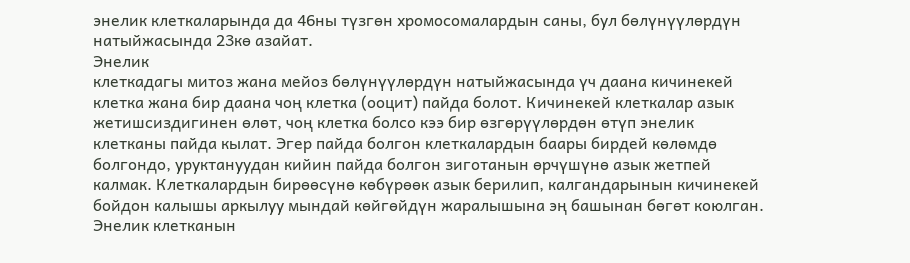энелик клеткаларында да 46ны түзгөн хромосомалардын саны, бул бөлүнүүлөрдүн
натыйжасында 23кө азайат.
Энелик
клеткадагы митоз жана мейоз бөлүнүүлөрдүн натыйжасында үч даана кичинекей
клетка жана бир даана чоң клетка (ооцит) пайда болот. Кичинекей клеткалар азык
жетишсиздигинен өлөт, чоң клетка болсо кээ бир өзгөрүүлөрдөн өтүп энелик
клетканы пайда кылат. Эгер пайда болгон клеткалардын баары бирдей көлөмдө
болгондо, уруктануудан кийин пайда болгон зиготанын өрчүшүнө азык жетпей
калмак. Клеткалардын бирөөсүнө көбүрөөк азык берилип, калгандарынын кичинекей
бойдон калышы аркылуу мындай көйгөйдүн жаралышына эң башынан бөгөт коюлган.
Энелик клетканын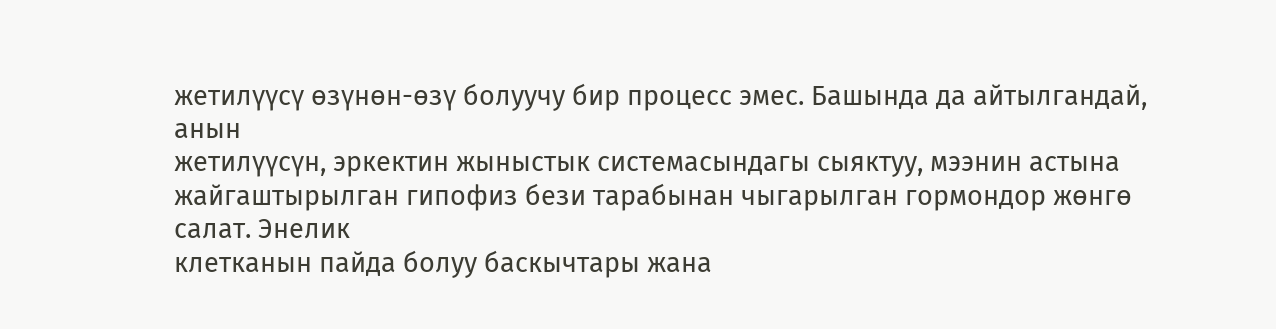жетилүүсү өзүнөн-өзү болуучу бир процесс эмес. Башында да айтылгандай, анын
жетилүүсүн, эркектин жыныстык системасындагы сыяктуу, мээнин астына
жайгаштырылган гипофиз бези тарабынан чыгарылган гормондор жөнгө салат. Энелик
клетканын пайда болуу баскычтары жана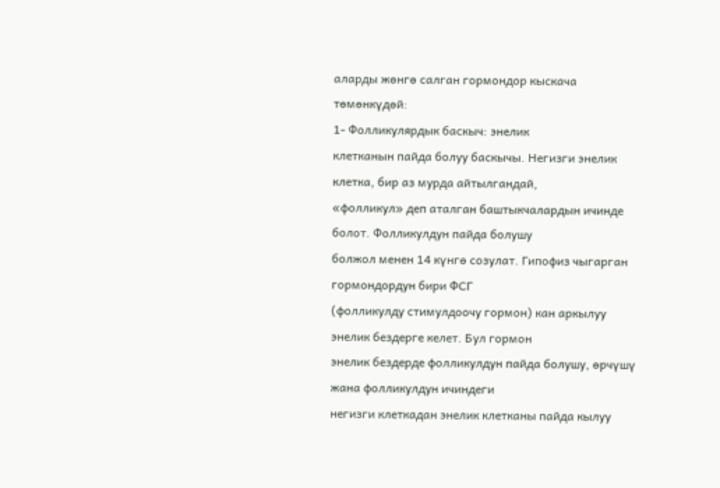аларды жөнгө салган гормондор кыскача
төмөнкүдөй:
1- Фолликулярдык баскыч: энелик
клетканын пайда болуу баскычы. Негизги энелик клетка, бир аз мурда айтылгандай,
«фолликул» деп аталган баштыкчалардын ичинде болот. Фолликулдун пайда болушу
болжол менен 14 күнгө созулат. Гипофиз чыгарган гормондордун бири ФСГ
(фолликулду стимулдоочу гормон) кан аркылуу энелик бездерге келет. Бул гормон
энелик бездерде фолликулдун пайда болушу, өрчүшү жана фолликулдун ичиндеги
негизги клеткадан энелик клетканы пайда кылуу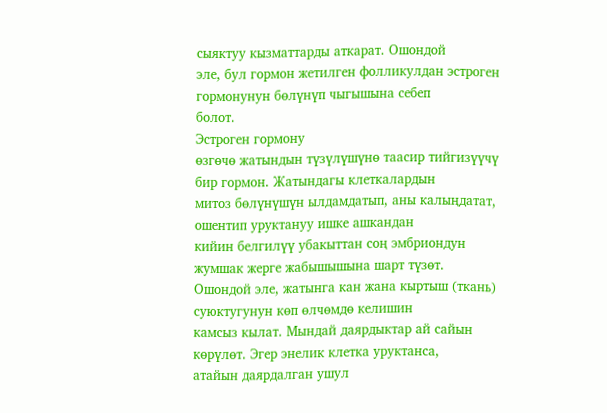сыяктуу кызматтарды аткарат. Ошондой
эле, бул гормон жетилген фолликулдан эстроген гормонунун бөлүнүп чыгышына себеп
болот.
Эстроген гормону
өзгөчө жатындын түзүлүшүнө таасир тийгизүүчү бир гормон. Жатындагы клеткалардын
митоз бөлүнүшүн ылдамдатып, аны калыңдатат, ошентип уруктануу ишке ашкандан
кийин белгилүү убакыттан соң эмбриондун жумшак жерге жабышышына шарт түзөт.
Ошондой эле, жатынга кан жана кыртыш (ткань) суюктугунун көп өлчөмдө келишин
камсыз кылат. Мындай даярдыктар ай сайын көрүлөт. Эгер энелик клетка уруктанса,
атайын даярдалган ушул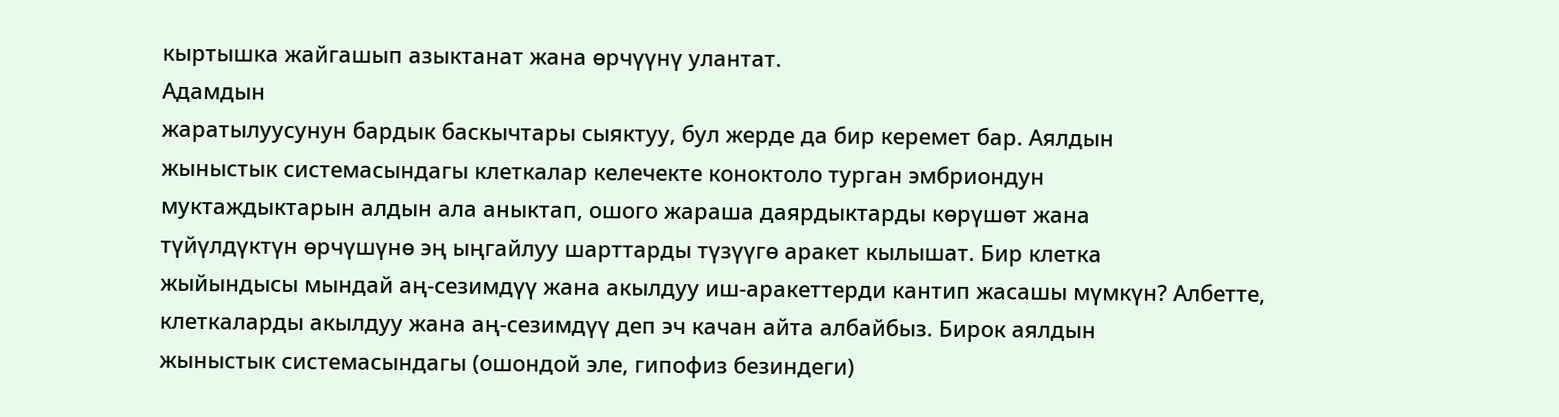кыртышка жайгашып азыктанат жана өрчүүнү улантат.
Адамдын
жаратылуусунун бардык баскычтары сыяктуу, бул жерде да бир керемет бар. Аялдын
жыныстык системасындагы клеткалар келечекте коноктоло турган эмбриондун
муктаждыктарын алдын ала аныктап, ошого жараша даярдыктарды көрүшөт жана
түйүлдүктүн өрчүшүнө эң ыңгайлуу шарттарды түзүүгө аракет кылышат. Бир клетка
жыйындысы мындай аң-сезимдүү жана акылдуу иш-аракеттерди кантип жасашы мүмкүн? Албетте,
клеткаларды акылдуу жана аң-сезимдүү деп эч качан айта албайбыз. Бирок аялдын
жыныстык системасындагы (ошондой эле, гипофиз безиндеги)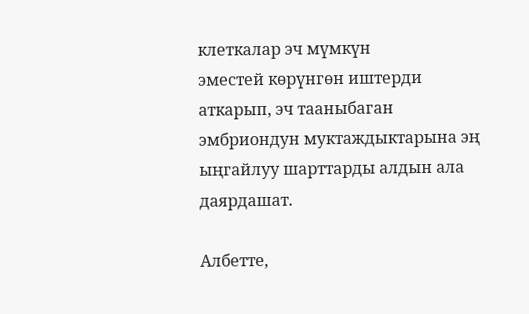клеткалар эч мүмкүн
эместей көрүнгөн иштерди аткарып, эч тааныбаган эмбриондун муктаждыктарына эң
ыңгайлуу шарттарды алдын ала даярдашат.

Албетте,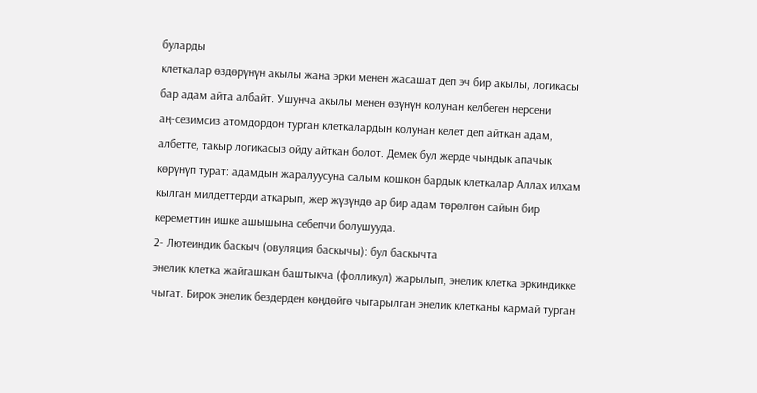буларды
клеткалар өздөрүнүн акылы жана эрки менен жасашат деп эч бир акылы, логикасы
бар адам айта албайт. Ушунча акылы менен өзүнүн колунан келбеген нерсени
аң-сезимсиз атомдордон турган клеткалардын колунан келет деп айткан адам,
албетте, такыр логикасыз ойду айткан болот. Демек бул жерде чындык апачык
көрүнүп турат: адамдын жаралуусуна салым кошкон бардык клеткалар Аллах илхам
кылган милдеттерди аткарып, жер жүзүндө ар бир адам төрөлгөн сайын бир
кереметтин ишке ашышына себепчи болушууда.
2- Лютеиндик баскыч (овуляция баскычы): бул баскычта
энелик клетка жайгашкан баштыкча (фолликул) жарылып, энелик клетка эркиндикке
чыгат. Бирок энелик бездерден көңдөйгө чыгарылган энелик клетканы кармай турган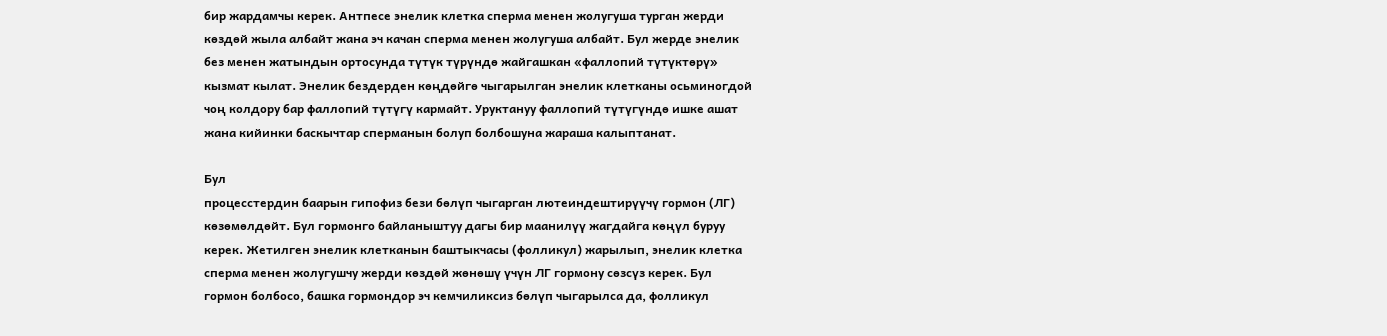бир жардамчы керек. Антпесе энелик клетка сперма менен жолугуша турган жерди
көздөй жыла албайт жана эч качан сперма менен жолугуша албайт. Бул жерде энелик
без менен жатындын ортосунда түтүк түрүндө жайгашкан «фаллопий түтүктөрү»
кызмат кылат. Энелик бездерден көңдөйгө чыгарылган энелик клетканы осьминогдой
чоң колдору бар фаллопий түтүгү кармайт. Уруктануу фаллопий түтүгүндө ишке ашат
жана кийинки баскычтар сперманын болуп болбошуна жараша калыптанат.

Бул
процесстердин баарын гипофиз бези бөлүп чыгарган лютеиндештирүүчү гормон (ЛГ)
көзөмөлдөйт. Бул гормонго байланыштуу дагы бир маанилүү жагдайга көңүл буруу
керек. Жетилген энелик клетканын баштыкчасы (фолликул) жарылып, энелик клетка
сперма менен жолугушчу жерди көздөй жөнөшү үчүн ЛГ гормону сөзсүз керек. Бул
гормон болбосо, башка гормондор эч кемчиликсиз бөлүп чыгарылса да, фолликул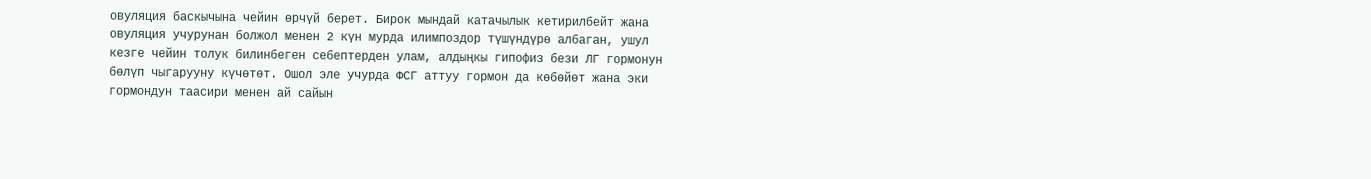овуляция баскычына чейин өрчүй берет. Бирок мындай катачылык кетирилбейт жана
овуляция учурунан болжол менен 2 күн мурда илимпоздор түшүндүрө албаган, ушул
кезге чейин толук билинбеген себептерден улам, алдыңкы гипофиз бези ЛГ гормонун
бөлүп чыгарууну күчөтөт. Ошол эле учурда ФСГ аттуу гормон да көбөйөт жана эки
гормондун таасири менен ай сайын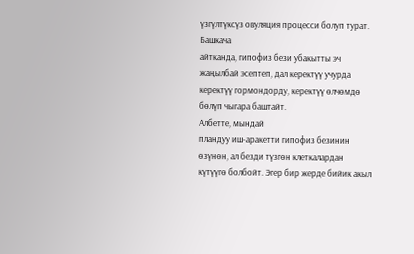үзгүлтүксүз овуляция процесси болуп турат. Башкача
айтканда, гипофиз бези убакытты эч жаңылбай эсептеп, дал керектүү учурда
керектүү гормондорду, керектүү өлчөмдө бөлүп чыгара баштайт.
Албетте, мындай
пландуу иш-аракетти гипофиз безинин өзүнөн, ал безди түзгөн клеткалардан
күтүүгө болбойт. Эгер бир жерде бийик акыл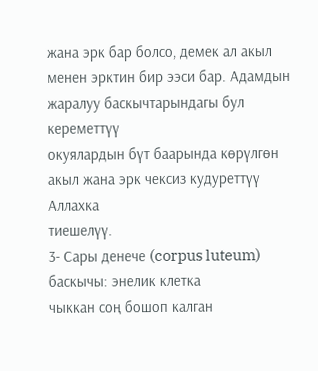жана эрк бар болсо, демек ал акыл
менен эрктин бир ээси бар. Адамдын жаралуу баскычтарындагы бул кереметтүү
окуялардын бүт баарында көрүлгөн акыл жана эрк чексиз кудуреттүү Аллахка
тиешелүү.
3- Сары денече (corpus luteum) баскычы: энелик клетка
чыккан соң бошоп калган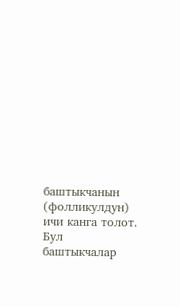баштыкчанын (фолликулдун) ичи канга толот. Бул
баштыкчалар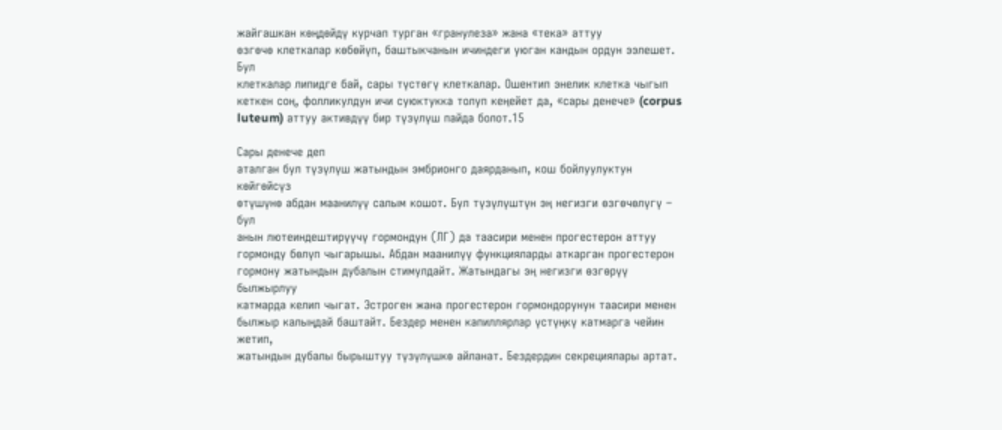жайгашкан көңдөйдү курчап турган «гранулеза» жана «тека» аттуу
өзгөчө клеткалар көбөйүп, баштыкчанын ичиндеги уюган кандын ордун ээлешет. Бул
клеткалар липидге бай, сары түстөгү клеткалар. Ошентип энелик клетка чыгып
кеткен соң, фолликулдун ичи суюктукка толуп кеңейет да, «сары денече» (corpus
luteum) аттуу активдүү бир түзүлүш пайда болот.15

Сары денече деп
аталган бул түзүлүш жатындын эмбрионго даярданып, кош бойлуулуктун көйгөйсүз
өтүшүнө абдан маанилүү салым кошот. Бул түзүлүштүн эң негизги өзгөчөлүгү – бул
анын лютеиндештирүүчү гормондун (ЛГ) да таасири менен прогестерон аттуу
гормонду бөлүп чыгарышы. Абдан маанилүү функцияларды аткарган прогестерон
гормону жатындын дубалын стимулдайт. Жатындагы эң негизги өзгөрүү былжырлуу
катмарда келип чыгат. Эстроген жана прогестерон гормондорунун таасири менен
былжыр калыңдай баштайт. Бездер менен капиллярлар үстүңкү катмарга чейин жетип,
жатындын дубалы бырыштуу түзүлүшкө айланат. Бездердин секрециялары артат.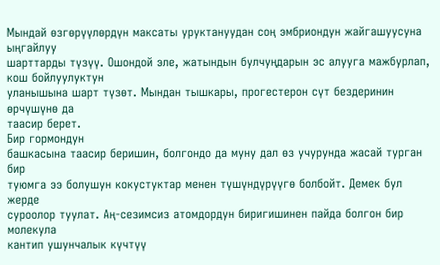Мындай өзгөрүүлөрдүн максаты уруктануудан соң эмбриондун жайгашуусуна ыңгайлуу
шарттарды түзүү. Ошондой эле, жатындын булчуңдарын эс алууга мажбурлап, кош бойлуулуктун
уланышына шарт түзөт. Мындан тышкары, прогестерон сүт бездеринин өрчүшүнө да
таасир берет.
Бир гормондун
башкасына таасир беришин, болгондо да муну дал өз учурунда жасай турган бир
туюмга ээ болушун кокустуктар менен түшүндүрүүгө болбойт. Демек бул жерде
суроолор туулат. Аң-сезимсиз атомдордун биригишинен пайда болгон бир молекула
кантип ушунчалык күчтүү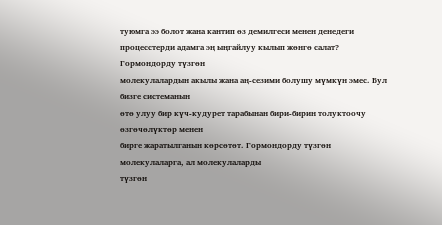туюмга ээ болот жана кантип өз демилгеси менен денедеги
процесстерди адамга эң ыңгайлуу кылып жөнгө салат? Гормондорду түзгөн
молекулалардын акылы жана аң-сезими болушу мүмкүн эмес. Бул бизге системанын
өтө улуу бир күч-кудурет тарабынан бири-бирин толуктоочу өзгөчөлүктөр менен
бирге жаратылганын көрсөтөт. Гормондорду түзгөн молекулаларга, ал молекулаларды
түзгөн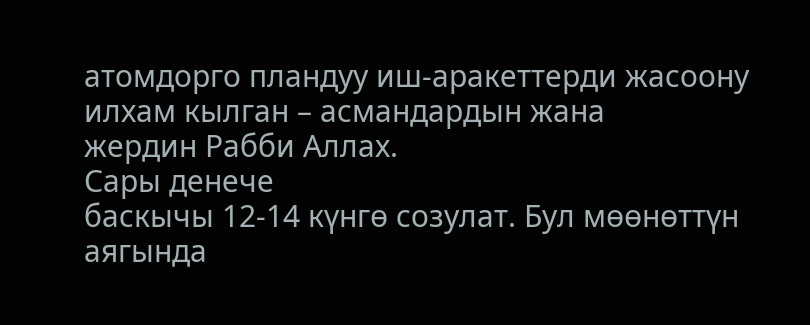атомдорго пландуу иш-аракеттерди жасоону илхам кылган – асмандардын жана
жердин Рабби Аллах.
Сары денече
баскычы 12-14 күнгө созулат. Бул мөөнөттүн аягында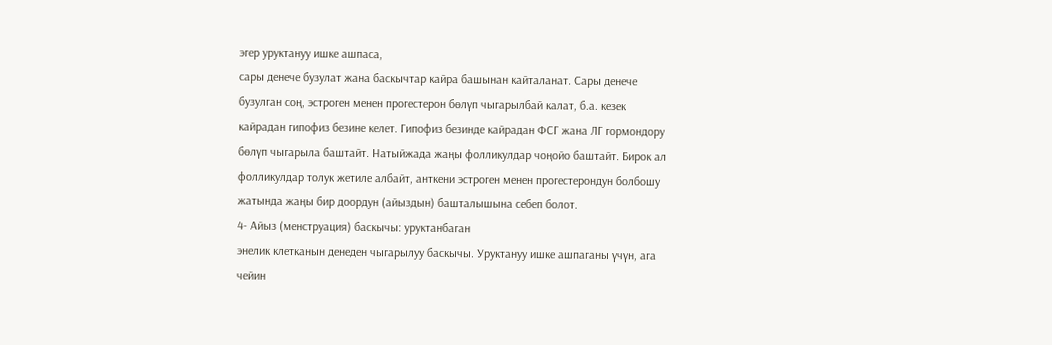эгер уруктануу ишке ашпаса,
сары денече бузулат жана баскычтар кайра башынан кайталанат. Сары денече
бузулган соң, эстроген менен прогестерон бөлүп чыгарылбай калат, б.а. кезек
кайрадан гипофиз безине келет. Гипофиз безинде кайрадан ФСГ жана ЛГ гормондору
бөлүп чыгарыла баштайт. Натыйжада жаңы фолликулдар чоңойо баштайт. Бирок ал
фолликулдар толук жетиле албайт, анткени эстроген менен прогестерондун болбошу
жатында жаңы бир доордун (айыздын) башталышына себеп болот.
4- Айыз (менструация) баскычы: уруктанбаган
энелик клетканын денеден чыгарылуу баскычы. Уруктануу ишке ашпаганы үчүн, ага
чейин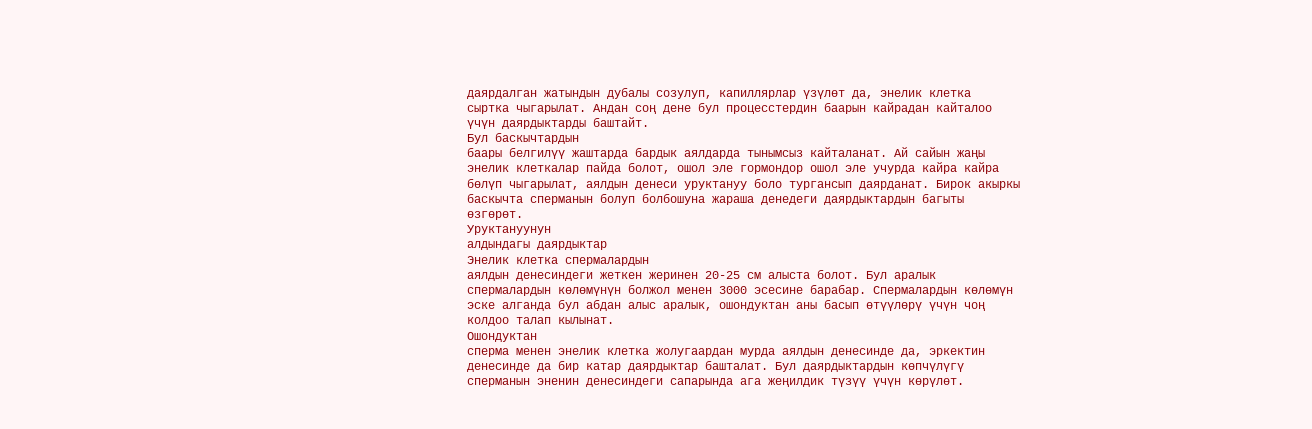даярдалган жатындын дубалы созулуп, капиллярлар үзүлөт да, энелик клетка
сыртка чыгарылат. Андан соң дене бул процесстердин баарын кайрадан кайталоо
үчүн даярдыктарды баштайт.
Бул баскычтардын
баары белгилүү жаштарда бардык аялдарда тынымсыз кайталанат. Ай сайын жаңы
энелик клеткалар пайда болот, ошол эле гормондор ошол эле учурда кайра кайра
бөлүп чыгарылат, аялдын денеси уруктануу боло тургансып даярданат. Бирок акыркы
баскычта сперманын болуп болбошуна жараша денедеги даярдыктардын багыты
өзгөрөт.
Уруктануунун
алдындагы даярдыктар
Энелик клетка спермалардын
аялдын денесиндеги жеткен жеринен 20-25 см алыста болот. Бул аралык
спермалардын көлөмүнүн болжол менен 3000 эсесине барабар. Спермалардын көлөмүн
эске алганда бул абдан алыс аралык, ошондуктан аны басып өтүүлөрү үчүн чоң
колдоо талап кылынат.
Ошондуктан
сперма менен энелик клетка жолугаардан мурда аялдын денесинде да, эркектин
денесинде да бир катар даярдыктар башталат. Бул даярдыктардын көпчүлүгү
сперманын эненин денесиндеги сапарында ага жеңилдик түзүү үчүн көрүлөт.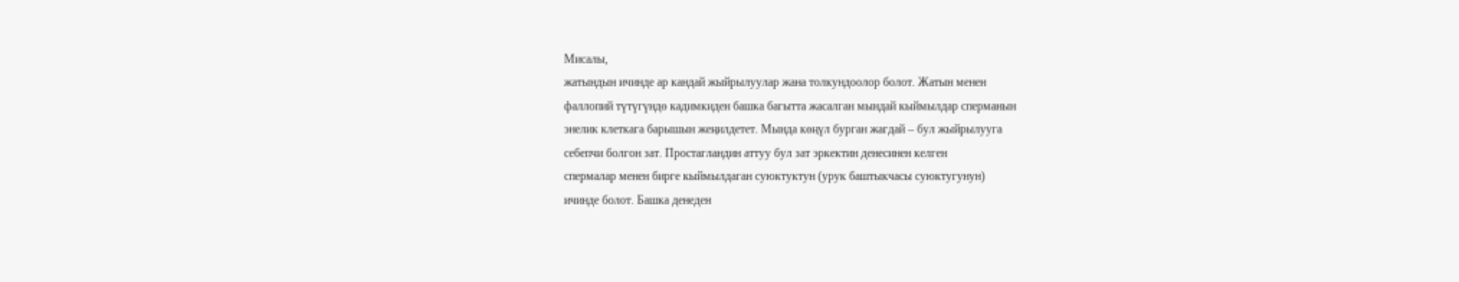Мисалы,
жатындын ичинде ар кандай жыйрылуулар жана толкундоолор болот. Жатын менен
фаллопий түтүгүндө кадимкиден башка багытта жасалган мындай кыймылдар сперманын
энелик клеткага барышын жеңилдетет. Мында көңүл бурган жагдай – бул жыйрылууга
себепчи болгон зат. Простагландин аттуу бул зат эркектин денесинен келген
спермалар менен бирге кыймылдаган суюктуктун (урук баштыкчасы суюктугунун)
ичинде болот. Башка денеден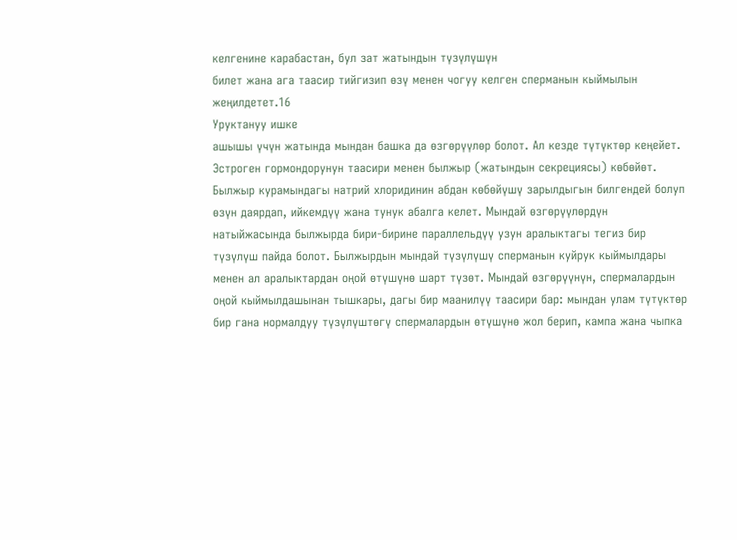келгенине карабастан, бул зат жатындын түзүлүшүн
билет жана ага таасир тийгизип өзү менен чогуу келген сперманын кыймылын
жеңилдетет.16
Уруктануу ишке
ашышы үчүн жатында мындан башка да өзгөрүүлөр болот. Ал кезде түтүктөр кеңейет.
Эстроген гормондорунун таасири менен былжыр (жатындын секрециясы) көбөйөт.
Былжыр курамындагы натрий хлоридинин абдан көбөйүшү зарылдыгын билгендей болуп
өзүн даярдап, ийкемдүү жана тунук абалга келет. Мындай өзгөрүүлөрдүн
натыйжасында былжырда бири-бирине параллельдүү узун аралыктагы тегиз бир
түзүлүш пайда болот. Былжырдын мындай түзүлүшү сперманын куйрук кыймылдары
менен ал аралыктардан оңой өтүшүнө шарт түзөт. Мындай өзгөрүүнүн, спермалардын
оңой кыймылдашынан тышкары, дагы бир маанилүү таасири бар: мындан улам түтүктөр
бир гана нормалдуу түзүлүштөгү спермалардын өтүшүнө жол берип, кампа жана чыпка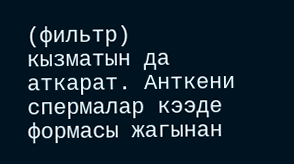(фильтр) кызматын да аткарат. Анткени спермалар кээде формасы жагынан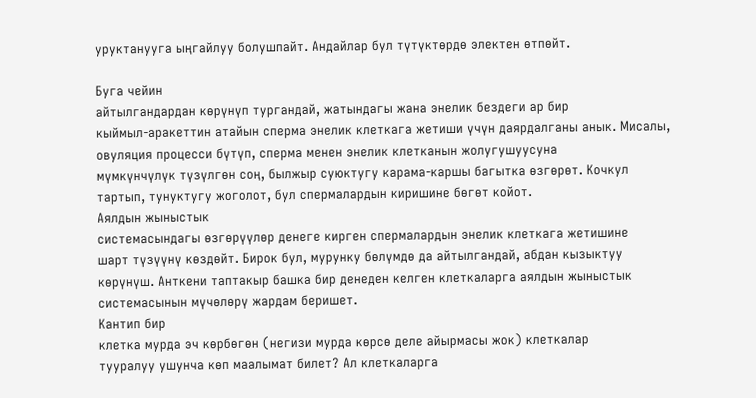уруктанууга ыңгайлуу болушпайт. Андайлар бул түтүктөрдө электен өтпөйт.

Буга чейин
айтылгандардан көрүнүп тургандай, жатындагы жана энелик бездеги ар бир
кыймыл-аракеттин атайын сперма энелик клеткага жетиши үчүн даярдалганы анык. Мисалы,
овуляция процесси бүтүп, сперма менен энелик клетканын жолугушуусуна
мүмкүнчүлүк түзүлгөн соң, былжыр суюктугу карама-каршы багытка өзгөрөт. Кочкул
тартып, тунуктугу жоголот, бул спермалардын киришине бөгөт койот.
Аялдын жыныстык
системасындагы өзгөрүүлөр денеге кирген спермалардын энелик клеткага жетишине
шарт түзүүнү көздөйт. Бирок бул, мурунку бөлүмдө да айтылгандай, абдан кызыктуу
көрүнүш. Анткени таптакыр башка бир денеден келген клеткаларга аялдын жыныстык
системасынын мүчөлөрү жардам беришет.
Кантип бир
клетка мурда эч көрбөгөн (негизи мурда көрсө деле айырмасы жок) клеткалар
тууралуу ушунча көп маалымат билет? Ал клеткаларга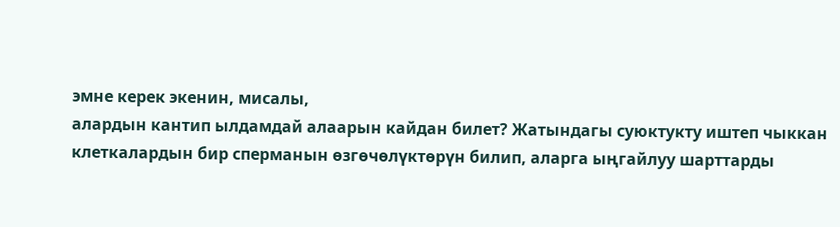эмне керек экенин, мисалы,
алардын кантип ылдамдай алаарын кайдан билет? Жатындагы суюктукту иштеп чыккан
клеткалардын бир сперманын өзгөчөлүктөрүн билип, аларга ыңгайлуу шарттарды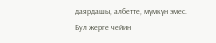даярдашы, албетте, мүмкүн эмес.
Бул жерге чейин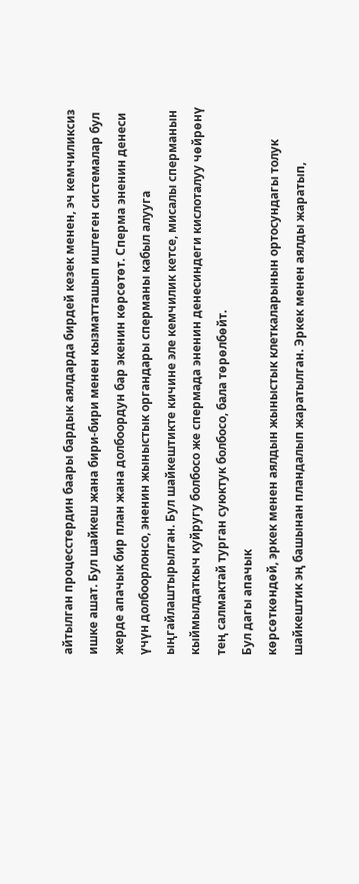айтылган процесстердин баары бардык аялдарда бирдей кезек менен, эч кемчиликсиз
ишке ашат. Бул шайкеш жана бири-бири менен кызматташып иштеген системалар бул
жерде апачык бир план жана долбоордун бар экенин көрсөтөт. Сперма эненин денеси
үчүн долбоорлонсо, эненин жыныстык органдары сперманы кабыл алууга
ыңгайлаштырылган. Бул шайкештикте кичине эле кемчилик кетсе, мисалы сперманын
кыймылдаткыч куйругу болбосо же спермада эненин денесиндеги кислоталуу чөйрөнү
тең салмактай турган суюктук болбосо, бала төрөлбөйт.
Бул дагы апачык
көрсөткөндөй, эркек менен аялдын жыныстык клеткаларынын ортосундагы толук
шайкештик эң башынан пландалып жаратылган. Эркек менен аялды жаратып,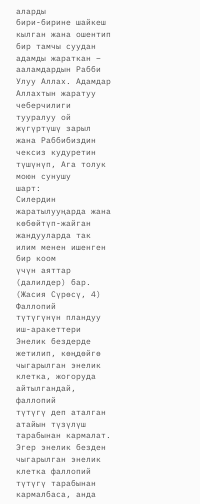аларды
бири-бирине шайкеш кылган жана ошентип бир тамчы суудан адамды жараткан –
ааламдардын Рабби Улуу Аллах. Адамдар Аллахтын жаратуу чеберчилиги тууралуу ой
жүгүртүшү зарыл жана Раббибиздин чексиз кудуретин түшүнүп, Ага толук моюн сунушу
шарт:
Силердин
жаратылууңарда жана көбөйтүп-жайган жандууларда так илим менен ишенген бир коом
үчүн аяттар (далилдер) бар. (Жасия Сүрөсү, 4)
Фаллопий
түтүгүнүн пландуу иш-аракеттери
Энелик бездерде
жетилип, көңдөйгө чыгарылган энелик клетка, жогоруда айтылгандай, фаллопий
түтүгү деп аталган атайын түзүлүш тарабынан кармалат. Эгер энелик безден
чыгарылган энелик клетка фаллопий түтүгү тарабынан кармалбаса, анда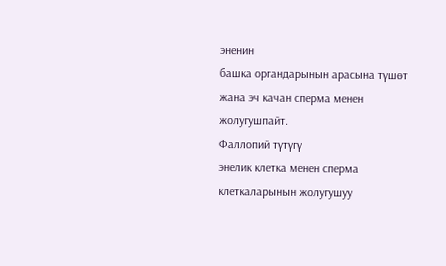эненин
башка органдарынын арасына түшөт жана эч качан сперма менен жолугушпайт.
Фаллопий түтүгү
энелик клетка менен сперма клеткаларынын жолугушуу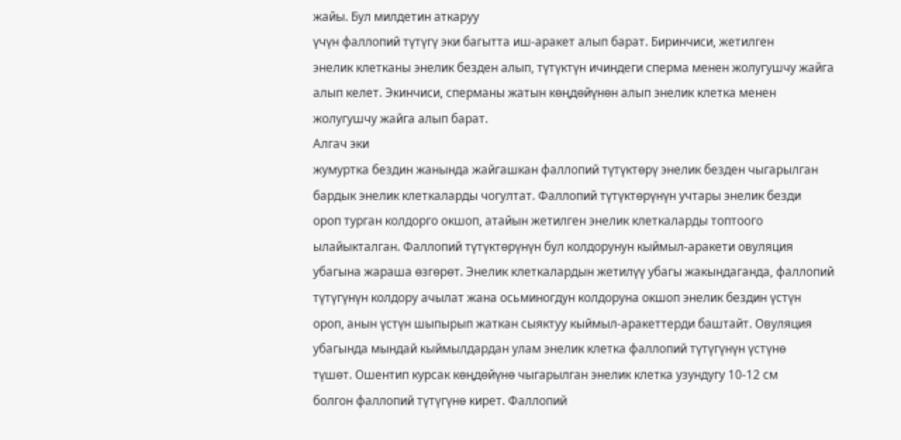жайы. Бул милдетин аткаруу
үчүн фаллопий түтүгү эки багытта иш-аракет алып барат. Биринчиси, жетилген
энелик клетканы энелик безден алып, түтүктүн ичиндеги сперма менен жолугушчу жайга
алып келет. Экинчиси, сперманы жатын көңдөйүнөн алып энелик клетка менен
жолугушчу жайга алып барат.
Алгач эки
жумуртка бездин жанында жайгашкан фаллопий түтүктөрү энелик безден чыгарылган
бардык энелик клеткаларды чогултат. Фаллопий түтүктөрүнүн учтары энелик безди
ороп турган колдорго окшоп, атайын жетилген энелик клеткаларды топтоого
ылайыкталган. Фаллопий түтүктөрүнүн бул колдорунун кыймыл-аракети овуляция
убагына жараша өзгөрөт. Энелик клеткалардын жетилүү убагы жакындаганда, фаллопий
түтүгүнүн колдору ачылат жана осьминогдун колдоруна окшоп энелик бездин үстүн
ороп, анын үстүн шыпырып жаткан сыяктуу кыймыл-аракеттерди баштайт. Овуляция
убагында мындай кыймылдардан улам энелик клетка фаллопий түтүгүнүн үстүнө
түшөт. Ошентип курсак көңдөйүнө чыгарылган энелик клетка узундугу 10-12 см
болгон фаллопий түтүгүнө кирет. Фаллопий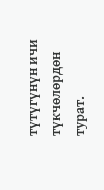түтүгүнүн ичи түкчөлөрдөн турат.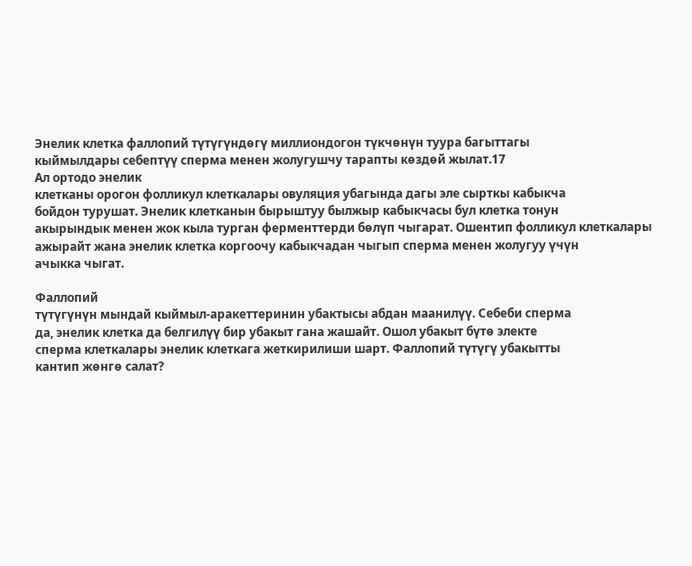Энелик клетка фаллопий түтүгүндөгү миллиондогон түкчөнүн туура багыттагы
кыймылдары себептүү сперма менен жолугушчу тарапты көздөй жылат.17
Ал ортодо энелик
клетканы орогон фолликул клеткалары овуляция убагында дагы эле сырткы кабыкча
бойдон турушат. Энелик клетканын бырыштуу былжыр кабыкчасы бул клетка тонун
акырындык менен жок кыла турган ферменттерди бөлүп чыгарат. Ошентип фолликул клеткалары
ажырайт жана энелик клетка коргоочу кабыкчадан чыгып сперма менен жолугуу үчүн
ачыкка чыгат.

Фаллопий
түтүгүнүн мындай кыймыл-аракеттеринин убактысы абдан маанилүү. Себеби сперма
да, энелик клетка да белгилүү бир убакыт гана жашайт. Ошол убакыт бүтө электе
сперма клеткалары энелик клеткага жеткирилиши шарт. Фаллопий түтүгү убакытты
кантип жөнгө салат?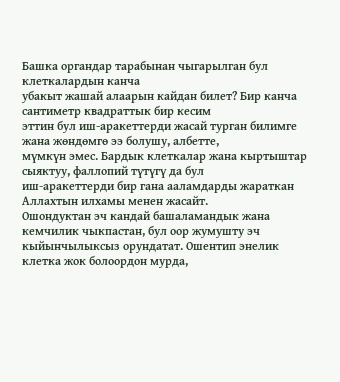Башка органдар тарабынан чыгарылган бул клеткалардын канча
убакыт жашай алаарын кайдан билет? Бир канча сантиметр квадраттык бир кесим
эттин бул иш-аракеттерди жасай турган билимге жана жөндөмгө ээ болушу, албетте,
мүмкүн эмес. Бардык клеткалар жана кыртыштар сыяктуу, фаллопий түтүгү да бул
иш-аракеттерди бир гана ааламдарды жараткан Аллахтын илхамы менен жасайт.
Ошондуктан эч кандай башаламандык жана кемчилик чыкпастан, бул оор жумушту эч
кыйынчылыксыз орундатат. Ошентип энелик клетка жок болоордон мурда,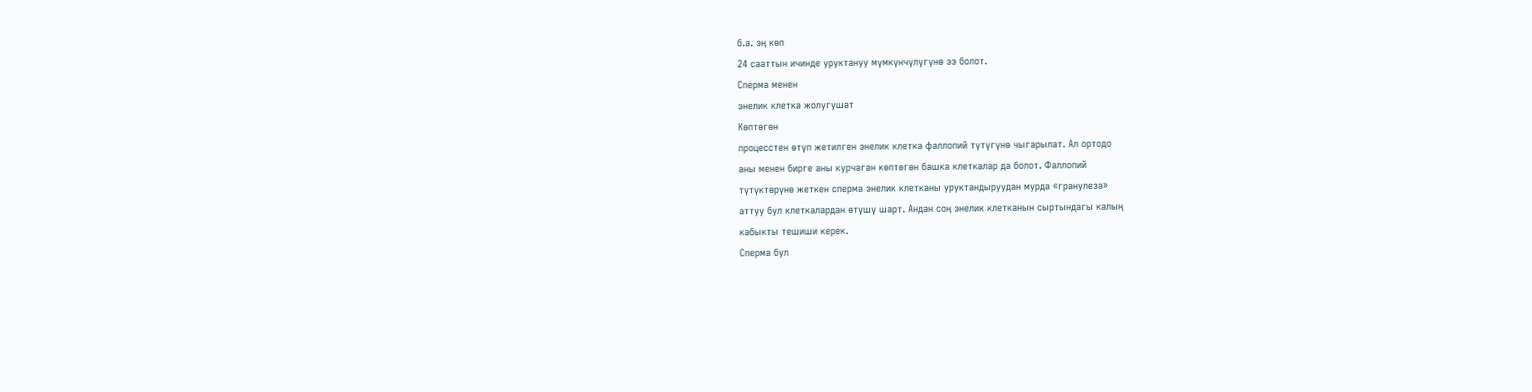б.а. эң көп
24 сааттын ичинде уруктануу мүмкүнчүлүгүнө ээ болот.
Сперма менен
энелик клетка жолугушат
Көптөгөн
процесстен өтүп жетилген энелик клетка фаллопий түтүгүнө чыгарылат. Ал ортодо
аны менен бирге аны курчаган көптөгөн башка клеткалар да болот. Фаллопий
түтүктөрүнө жеткен сперма энелик клетканы уруктандыруудан мурда «гранулеза»
аттуу бул клеткалардан өтүшү шарт. Андан соң энелик клетканын сыртындагы калың
кабыкты тешиши керек.
Сперма бул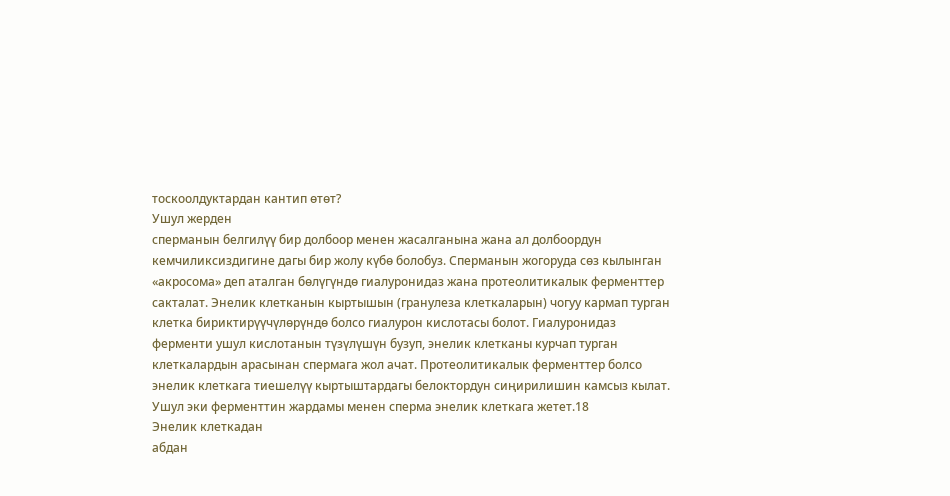тоскоолдуктардан кантип өтөт?
Ушул жерден
сперманын белгилүү бир долбоор менен жасалганына жана ал долбоордун
кемчиликсиздигине дагы бир жолу күбө болобуз. Сперманын жогоруда сөз кылынган
«акросома» деп аталган бөлүгүндө гиалуронидаз жана протеолитикалык ферменттер
сакталат. Энелик клетканын кыртышын (гранулеза клеткаларын) чогуу кармап турган
клетка бириктирүүчүлөрүндө болсо гиалурон кислотасы болот. Гиалуронидаз
ферменти ушул кислотанын түзүлүшүн бузуп, энелик клетканы курчап турган
клеткалардын арасынан спермага жол ачат. Протеолитикалык ферменттер болсо
энелик клеткага тиешелүү кыртыштардагы белоктордун сиңирилишин камсыз кылат.
Ушул эки ферменттин жардамы менен сперма энелик клеткага жетет.18
Энелик клеткадан
абдан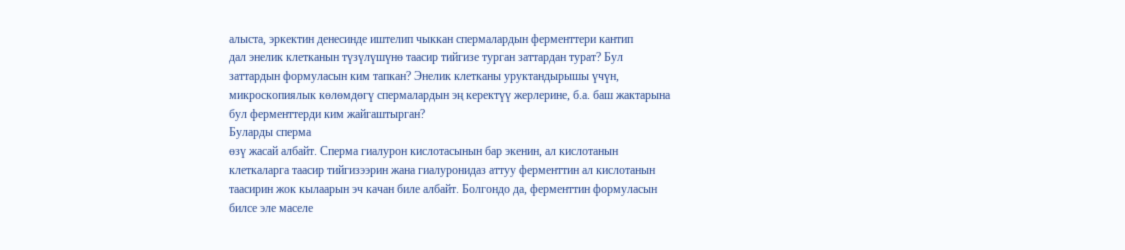алыста, эркектин денесинде иштелип чыккан спермалардын ферменттери кантип
дал энелик клетканын түзүлүшүнө таасир тийгизе турган заттардан турат? Бул
заттардын формуласын ким тапкан? Энелик клетканы уруктандырышы үчүн,
микроскопиялык көлөмдөгү спермалардын эң керектүү жерлерине, б.а. баш жактарына
бул ферменттерди ким жайгаштырган?
Буларды сперма
өзү жасай албайт. Сперма гиалурон кислотасынын бар экенин, ал кислотанын
клеткаларга таасир тийгизээрин жана гиалуронидаз аттуу ферменттин ал кислотанын
таасирин жок кылаарын эч качан биле албайт. Болгондо да, ферменттин формуласын
билсе эле маселе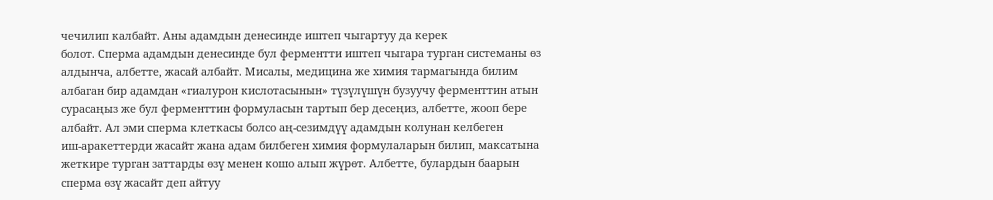чечилип калбайт. Аны адамдын денесинде иштеп чыгартуу да керек
болот. Сперма адамдын денесинде бул ферментти иштеп чыгара турган системаны өз
алдынча, албетте, жасай албайт. Мисалы, медицина же химия тармагында билим
албаган бир адамдан «гиалурон кислотасынын» түзүлүшүн бузуучу ферменттин атын
сурасаңыз же бул ферменттин формуласын тартып бер десеңиз, албетте, жооп бере
албайт. Ал эми сперма клеткасы болсо аң-сезимдүү адамдын колунан келбеген
иш-аракеттерди жасайт жана адам билбеген химия формулаларын билип, максатына
жеткире турган заттарды өзү менен кошо алып жүрөт. Албетте, булардын баарын
сперма өзү жасайт деп айтуу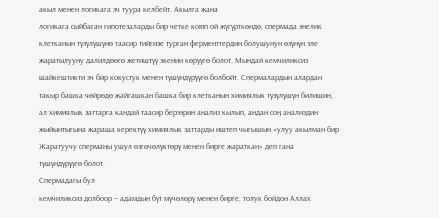акыл менен логикага эч туура келбейт. Акылга жана
логикага сыйбаган гипотезаларды бир четке коюп ой жүгүрткөндө, спермада энелик
клетканын түзүлүшүнө таасир тийгизе турган ферменттердин болушунун өзүнүн эле
жаратылууну далилдөөгө жетиштүү экенин көрүүгө болот. Мындай кемчиликсиз
шайкештикти эч бир кокустук менен түшүндүрүүгө болбойт. Спермалардын алардан
такыр башка чөйрөдө жайгашкан башка бир клетканын химиялык түзүлүшүн билишин,
ал химиялык заттарга кандай таасир берээрин анализ кылып, андан соң анализдин
жыйынтыгына жараша керектүү химиялык заттарды иштеп чыгышын «улуу акылман бир
Жаратуучу сперманы ушул өзгөчөлүктөрү менен бирге жараткан» деп гана
түшүндүрүүгө болот.
Спермадагы бул
кемчиликсиз долбоор – адамдын бүт мүчөлөрү менен бирге, толук бойдон Аллах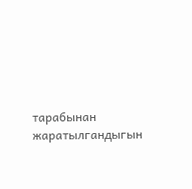тарабынан жаратылгандыгын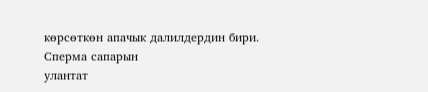көрсөткөн апачык далилдердин бири.
Сперма сапарын
улантат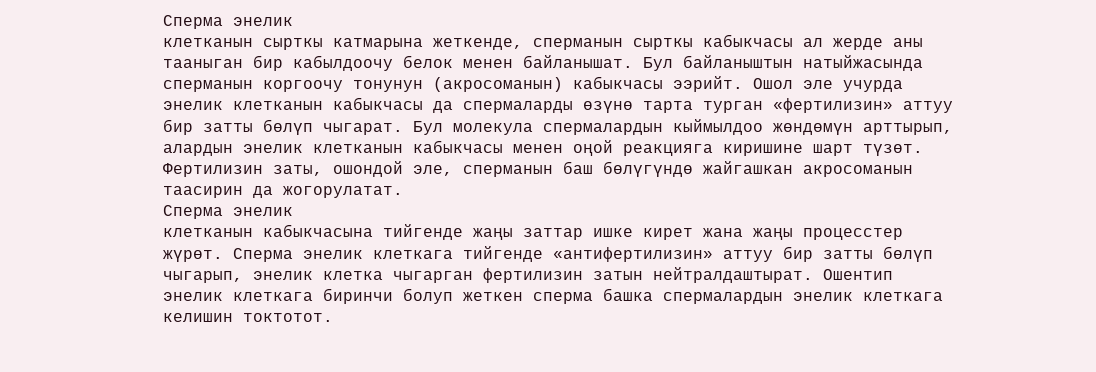Сперма энелик
клетканын сырткы катмарына жеткенде, сперманын сырткы кабыкчасы ал жерде аны
тааныган бир кабылдоочу белок менен байланышат. Бул байланыштын натыйжасында
сперманын коргоочу тонунун (акросоманын) кабыкчасы ээрийт. Ошол эле учурда
энелик клетканын кабыкчасы да спермаларды өзүнө тарта турган «фертилизин» аттуу
бир затты бөлүп чыгарат. Бул молекула спермалардын кыймылдоо жөндөмүн арттырып,
алардын энелик клетканын кабыкчасы менен оңой реакцияга киришине шарт түзөт.
Фертилизин заты, ошондой эле, сперманын баш бөлүгүндө жайгашкан акросоманын
таасирин да жогорулатат.
Сперма энелик
клетканын кабыкчасына тийгенде жаңы заттар ишке кирет жана жаңы процесстер
жүрөт. Сперма энелик клеткага тийгенде «антифертилизин» аттуу бир затты бөлүп
чыгарып, энелик клетка чыгарган фертилизин затын нейтралдаштырат. Ошентип
энелик клеткага биринчи болуп жеткен сперма башка спермалардын энелик клеткага
келишин токтотот.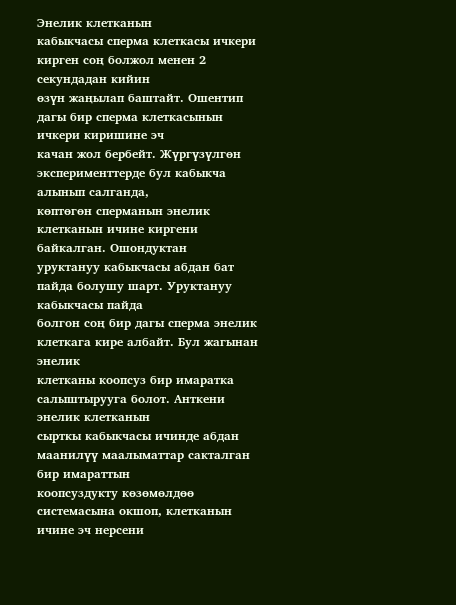Энелик клетканын
кабыкчасы сперма клеткасы ичкери кирген соң болжол менен 2 секундадан кийин
өзүн жаңылап баштайт. Ошентип дагы бир сперма клеткасынын ичкери киришине эч
качан жол бербейт. Жүргүзүлгөн эксперименттерде бул кабыкча алынып салганда,
көптөгөн сперманын энелик клетканын ичине киргени байкалган. Ошондуктан
уруктануу кабыкчасы абдан бат пайда болушу шарт. Уруктануу кабыкчасы пайда
болгон соң бир дагы сперма энелик клеткага кире албайт. Бул жагынан энелик
клетканы коопсуз бир имаратка салыштырууга болот. Анткени энелик клетканын
сырткы кабыкчасы ичинде абдан маанилүү маалыматтар сакталган бир имараттын
коопсуздукту көзөмөлдөө системасына окшоп, клетканын ичине эч нерсени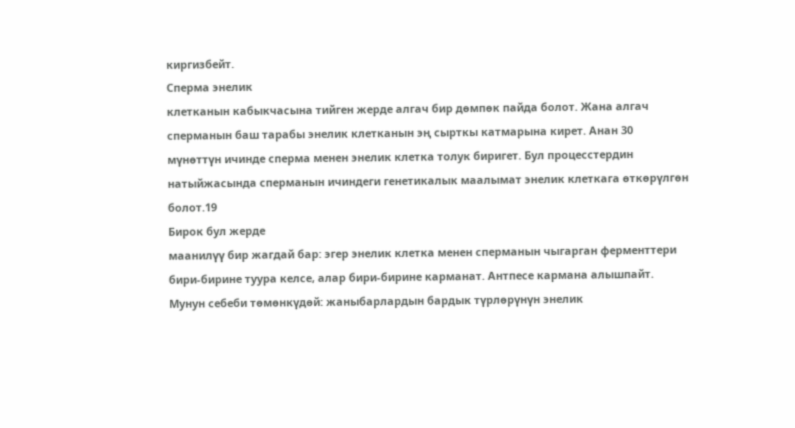киргизбейт.
Сперма энелик
клетканын кабыкчасына тийген жерде алгач бир дөмпөк пайда болот. Жана алгач
сперманын баш тарабы энелик клетканын эң сырткы катмарына кирет. Анан 30
мүнөттүн ичинде сперма менен энелик клетка толук биригет. Бул процесстердин
натыйжасында сперманын ичиндеги генетикалык маалымат энелик клеткага өткөрүлгөн
болот.19
Бирок бул жерде
маанилүү бир жагдай бар: эгер энелик клетка менен сперманын чыгарган ферменттери
бири-бирине туура келсе, алар бири-бирине карманат. Антпесе кармана алышпайт.
Мунун себеби төмөнкүдөй: жаныбарлардын бардык түрлөрүнүн энелик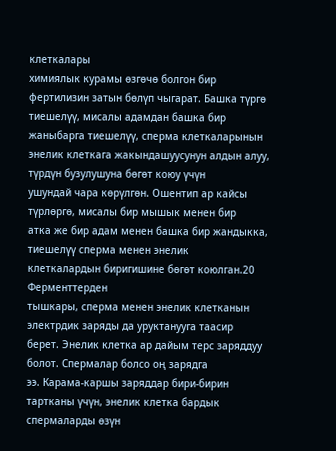клеткалары
химиялык курамы өзгөчө болгон бир фертилизин затын бөлүп чыгарат. Башка түргө
тиешелүү, мисалы адамдан башка бир жаныбарга тиешелүү, сперма клеткаларынын
энелик клеткага жакындашуусунун алдын алуу, түрдүн бузулушуна бөгөт коюу үчүн
ушундай чара көрүлгөн. Ошентип ар кайсы түрлөргө, мисалы бир мышык менен бир
атка же бир адам менен башка бир жандыкка, тиешелүү сперма менен энелик
клеткалардын биригишине бөгөт коюлган.20
Ферменттерден
тышкары, сперма менен энелик клетканын электрдик заряды да уруктанууга таасир
берет. Энелик клетка ар дайым терс заряддуу болот. Спермалар болсо оң зарядга
ээ. Карама-каршы заряддар бири-бирин тартканы үчүн, энелик клетка бардык
спермаларды өзүн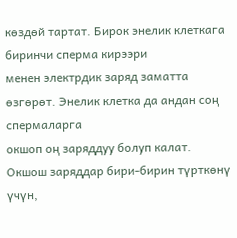көздөй тартат. Бирок энелик клеткага биринчи сперма кирээри
менен электрдик заряд заматта өзгөрөт. Энелик клетка да андан соң спермаларга
окшоп оң заряддуу болуп калат. Окшош заряддар бири-бирин түрткөнү үчүн,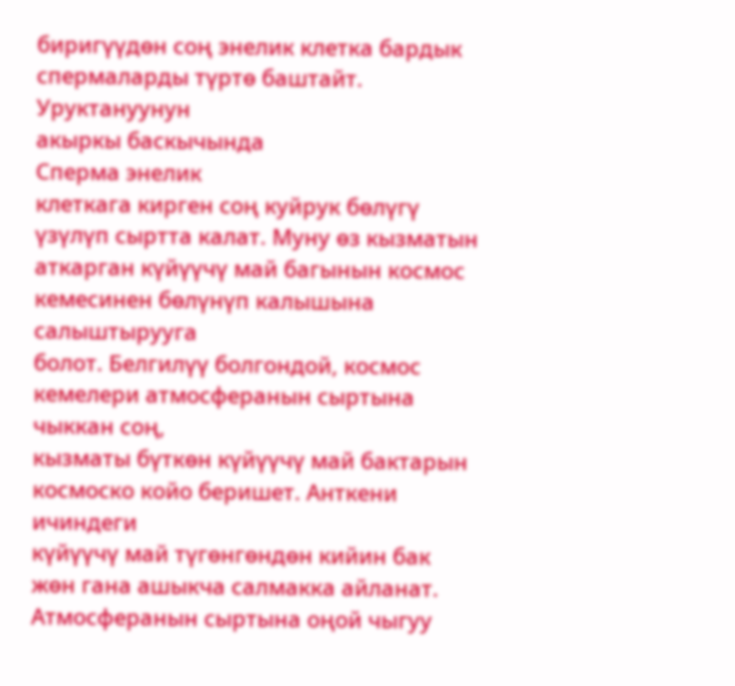биригүүдөн соң энелик клетка бардык спермаларды түртө баштайт.
Уруктануунун
акыркы баскычында
Сперма энелик
клеткага кирген соң куйрук бөлүгү үзүлүп сыртта калат. Муну өз кызматын
аткарган күйүүчү май багынын космос кемесинен бөлүнүп калышына салыштырууга
болот. Белгилүү болгондой, космос кемелери атмосферанын сыртына чыккан соң,
кызматы бүткөн күйүүчү май бактарын космоско койо беришет. Анткени ичиндеги
күйүүчү май түгөнгөндөн кийин бак жөн гана ашыкча салмакка айланат.
Атмосферанын сыртына оңой чыгуу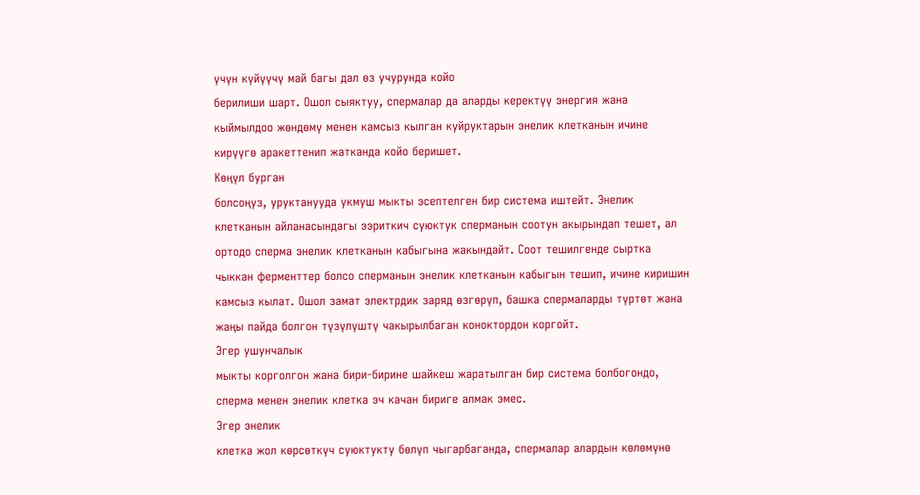үчүн күйүүчү май багы дал өз учурунда койо
берилиши шарт. Ошол сыяктуу, спермалар да аларды керектүү энергия жана
кыймылдоо жөндөмү менен камсыз кылган куйруктарын энелик клетканын ичине
кирүүгө аракеттенип жатканда койо беришет.
Көңүл бурган
болсоңуз, уруктанууда укмуш мыкты эсептелген бир система иштейт. Энелик
клетканын айланасындагы ээриткич суюктук сперманын соотун акырындап тешет, ал
ортодо сперма энелик клетканын кабыгына жакындайт. Соот тешилгенде сыртка
чыккан ферменттер болсо сперманын энелик клетканын кабыгын тешип, ичине киришин
камсыз кылат. Ошол замат электрдик заряд өзгөрүп, башка спермаларды түртөт жана
жаңы пайда болгон түзүлүштү чакырылбаган коноктордон коргойт.
Эгер ушунчалык
мыкты корголгон жана бири-бирине шайкеш жаратылган бир система болбогондо,
сперма менен энелик клетка эч качан бириге алмак эмес.
Эгер энелик
клетка жол көрсөткүч суюктукту бөлүп чыгарбаганда, спермалар алардын көлөмүнө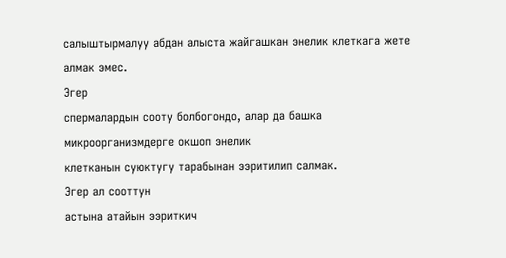салыштырмалуу абдан алыста жайгашкан энелик клеткага жете алмак эмес.
Эгер
спермалардын сооту болбогондо, алар да башка микроорганизмдерге окшоп энелик
клетканын суюктугу тарабынан ээритилип салмак.
Эгер ал сооттун
астына атайын ээриткич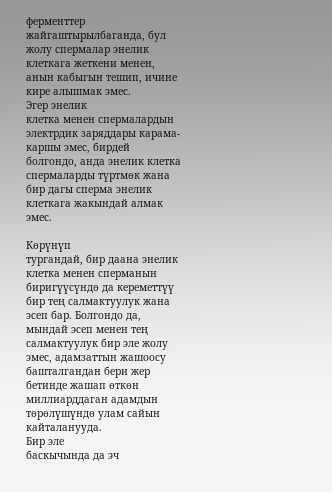ферменттер жайгаштырылбаганда, бул жолу спермалар энелик
клеткага жеткени менен, анын кабыгын тешип, ичине кире алышмак эмес.
Эгер энелик
клетка менен спермалардын электрдик заряддары карама-каршы эмес, бирдей
болгондо, анда энелик клетка спермаларды түртмөк жана бир дагы сперма энелик
клеткага жакындай алмак эмес.

Көрүнүп
тургандай, бир даана энелик клетка менен сперманын биригүүсүндө да кереметтүү
бир тең салмактуулук жана эсеп бар. Болгондо да, мындай эсеп менен тең
салмактуулук бир эле жолу эмес, адамзаттын жашоосу башталгандан бери жер
бетинде жашап өткөн миллиарддаган адамдын төрөлүшүндө улам сайын кайталанууда.
Бир эле
баскычында да эч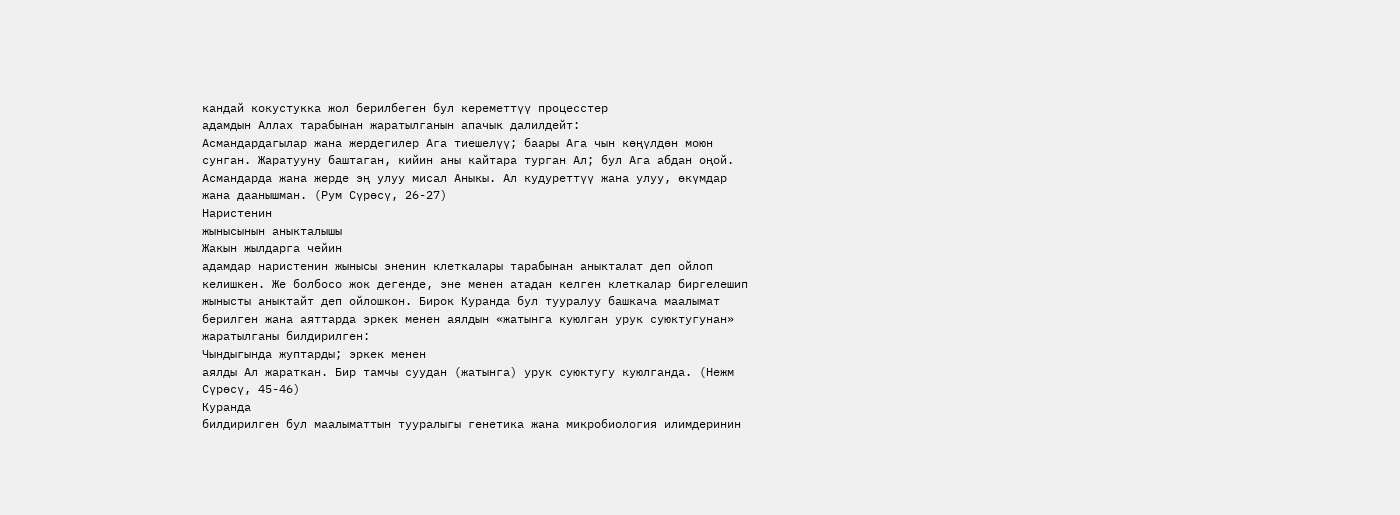кандай кокустукка жол берилбеген бул кереметтүү процесстер
адамдын Аллах тарабынан жаратылганын апачык далилдейт:
Асмандардагылар жана жердегилер Ага тиешелүү; баары Ага чын көңүлдөн моюн
сунган. Жаратууну баштаган, кийин аны кайтара турган Ал; бул Ага абдан оңой.
Асмандарда жана жерде эң улуу мисал Аныкы. Ал кудуреттүү жана улуу, өкүмдар
жана даанышман. (Рум Сүрөсү, 26-27)
Наристенин
жынысынын аныкталышы
Жакын жылдарга чейин
адамдар наристенин жынысы эненин клеткалары тарабынан аныкталат деп ойлоп
келишкен. Же болбосо жок дегенде, эне менен атадан келген клеткалар биргелешип
жынысты аныктайт деп ойлошкон. Бирок Куранда бул тууралуу башкача маалымат
берилген жана аяттарда эркек менен аялдын «жатынга куюлган урук суюктугунан»
жаратылганы билдирилген:
Чындыгында жуптарды; эркек менен
аялды Ал жараткан. Бир тамчы суудан (жатынга) урук суюктугу куюлганда. (Нежм
Сүрөсү, 45-46)
Куранда
билдирилген бул маалыматтын тууралыгы генетика жана микробиология илимдеринин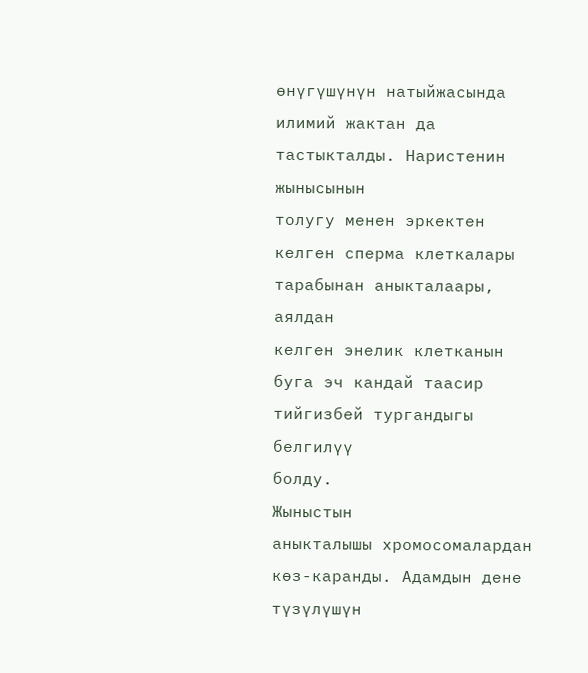өнүгүшүнүн натыйжасында илимий жактан да тастыкталды. Наристенин жынысынын
толугу менен эркектен келген сперма клеткалары тарабынан аныкталаары, аялдан
келген энелик клетканын буга эч кандай таасир тийгизбей тургандыгы белгилүү
болду.
Жыныстын
аныкталышы хромосомалардан көз-каранды. Адамдын дене түзүлүшүн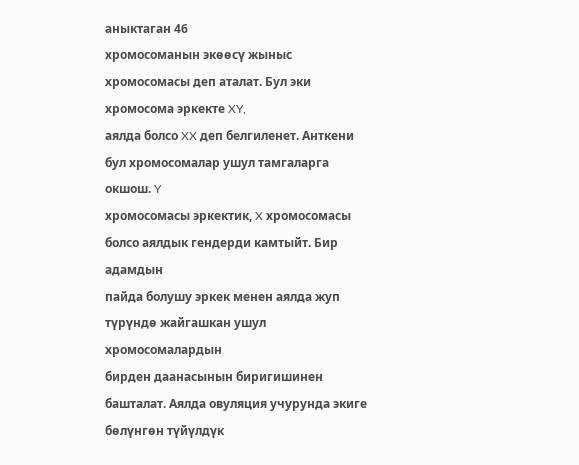аныктаган 46
хромосоманын экөөсү жыныс хромосомасы деп аталат. Бул эки хромосома эркекте XY,
аялда болсо XX деп белгиленет. Анткени бул хромосомалар ушул тамгаларга окшош. Y
хромосомасы эркектик, X хромосомасы болсо аялдык гендерди камтыйт. Бир адамдын
пайда болушу эркек менен аялда жуп түрүндө жайгашкан ушул хромосомалардын
бирден даанасынын биригишинен башталат. Аялда овуляция учурунда экиге бөлүнгөн түйүлдүк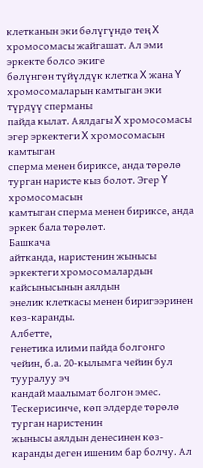клетканын эки бөлүгүндө тең X хромосомасы жайгашат. Ал эми эркекте болсо экиге
бөлүнгөн түйүлдүк клетка X жана Y хромосомаларын камтыган эки түрдүү сперманы
пайда кылат. Аялдагы X хромосомасы эгер эркектеги X хромосомасын камтыган
сперма менен бириксе, анда төрөлө турган наристе кыз болот. Эгер Y хромосомасын
камтыган сперма менен бириксе, анда эркек бала төрөлөт.
Башкача
айтканда, наристенин жынысы эркектеги хромосомалардын кайсынысынын аялдын
энелик клеткасы менен биригээринен көз-каранды.
Албетте,
генетика илими пайда болгонго чейин, б.а. 20-кылымга чейин бул тууралуу эч
кандай маалымат болгон эмес. Тескерисинче, көп элдерде төрөлө турган наристенин
жынысы аялдын денесинен көз-каранды деген ишеним бар болчу. Ал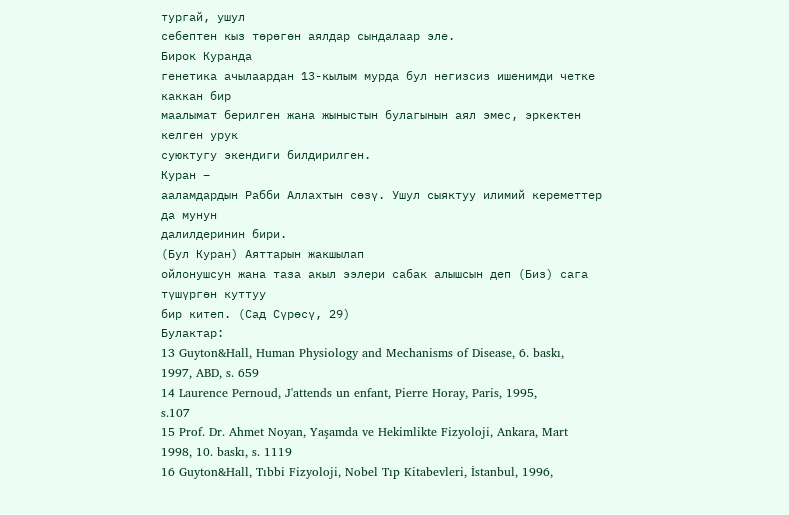тургай, ушул
себептен кыз төрөгөн аялдар сындалаар эле.
Бирок Куранда
генетика ачылаардан 13-кылым мурда бул негизсиз ишенимди четке каккан бир
маалымат берилген жана жыныстын булагынын аял эмес, эркектен келген урук
суюктугу экендиги билдирилген.
Куран –
ааламдардын Рабби Аллахтын сөзү. Ушул сыяктуу илимий кереметтер да мунун
далилдеринин бири.
(Бул Куран) Аяттарын жакшылап
ойлонушсун жана таза акыл ээлери сабак алышсын деп (Биз) сага түшүргөн куттуу
бир китеп. (Сад Сүрөсү, 29)
Булактар:
13 Guyton&Hall, Human Physiology and Mechanisms of Disease, 6. baskı, 1997, ABD, s. 659
14 Laurence Pernoud, J'attends un enfant, Pierre Horay, Paris, 1995, s.107
15 Prof. Dr. Ahmet Noyan, Yaşamda ve Hekimlikte Fizyoloji, Ankara, Mart 1998, 10. baskı, s. 1119
16 Guyton&Hall, Tıbbi Fizyoloji, Nobel Tıp Kitabevleri, İstanbul, 1996,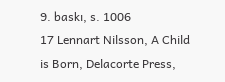9. baskı, s. 1006
17 Lennart Nilsson, A Child is Born, Delacorte Press,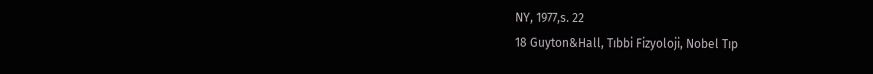NY, 1977,s. 22
18 Guyton&Hall, Tıbbi Fizyoloji, Nobel Tıp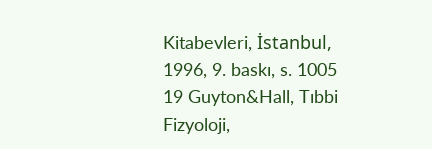Kitabevleri, İstanbul, 1996, 9. baskı, s. 1005
19 Guyton&Hall, Tıbbi Fizyoloji,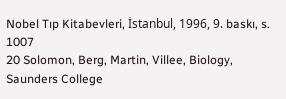Nobel Tıp Kitabevleri, İstanbul, 1996, 9. baskı, s. 1007
20 Solomon, Berg, Martin, Villee, Biology, Saunders College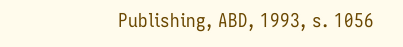Publishing, ABD, 1993, s. 1056